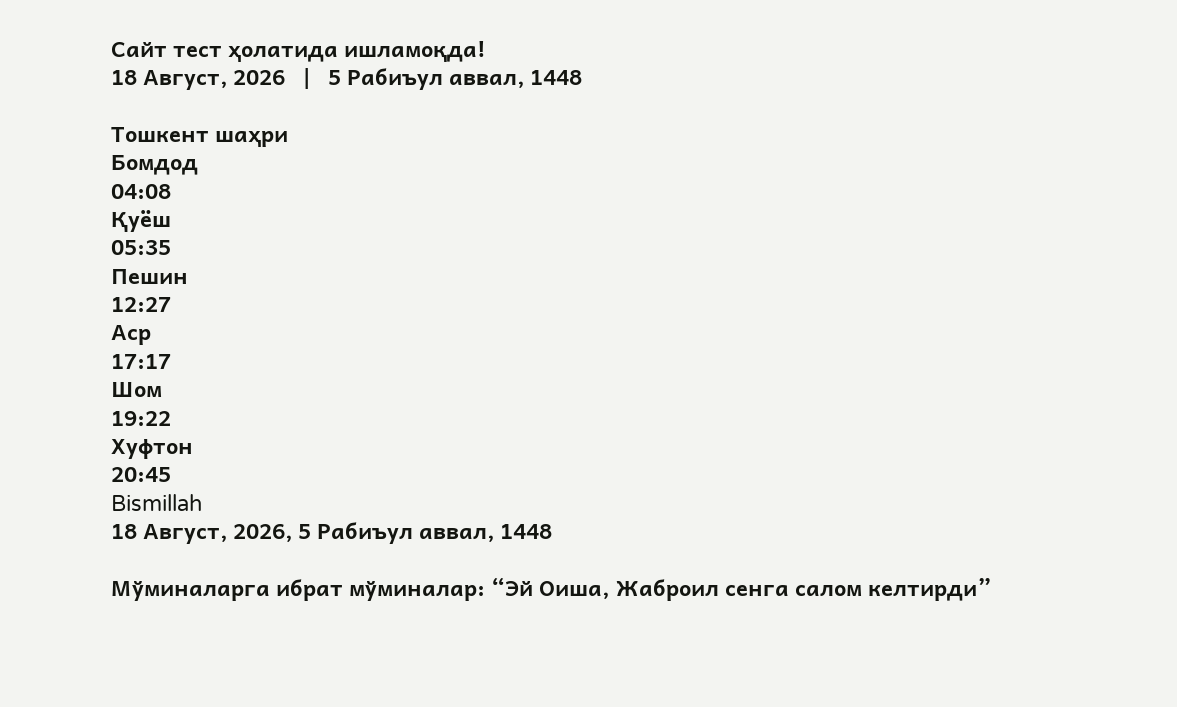Сайт тест ҳолатида ишламоқда!
18 Август, 2026   |   5 Рабиъул аввал, 1448

Тошкент шаҳри
Бомдод
04:08
Қуёш
05:35
Пешин
12:27
Аср
17:17
Шом
19:22
Хуфтон
20:45
Bismillah
18 Август, 2026, 5 Рабиъул аввал, 1448

Мўминаларга ибрат мўминалар: “Эй Оиша, Жаброил сенга салом келтирди”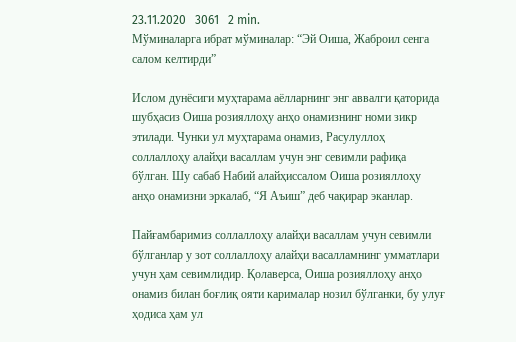23.11.2020   3061   2 min.
Мўминаларга ибрат мўминалар: “Эй Оиша, Жаброил сенга салом келтирди”

Ислом дунёсиги муҳтарама аёлларнинг энг аввалги қаторида шубҳасиз Оиша розияллоҳу анҳо онамизнинг номи зикр этилади. Чунки ул муҳтарама онамиз, Расулуллоҳ соллаллоҳу алайҳи васаллам учун энг севимли рафиқа бўлган. Шу сабаб Набий алайҳиссалом Оиша розияллоҳу анҳо онамизни эркалаб, “Я Аъиш” деб чақирар эканлар.

Пайғамбаримиз соллаллоҳу алайҳи васаллам учун севимли бўлганлар у зот соллаллоҳу алайҳи васалламнинг умматлари учун ҳам севимлидир. Қолаверса, Оиша розияллоҳу анҳо онамиз билан боғлиқ ояти карималар нозил бўлганки, бу улуғ ҳодиса ҳам ул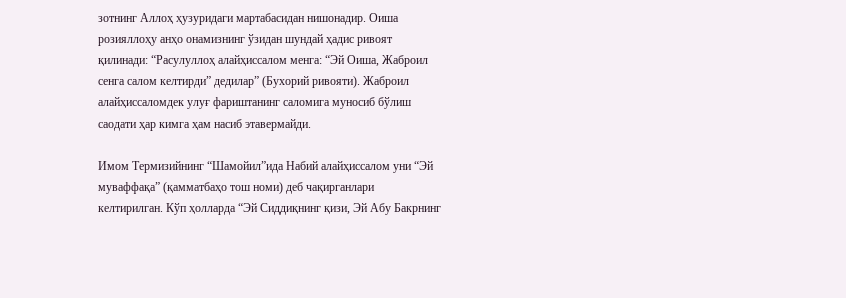зотнинг Аллоҳ ҳузуридаги мартабасидан нишонадир. Оиша розияллоҳу анҳо онамизнинг ўзидан шундай ҳадис ривоят қилинади: “Расулуллоҳ алайҳиссалом менга: “Эй Оиша, Жаброил сенга салом келтирди” дедилар” (Бухорий ривояти). Жаброил алайҳиссаломдек улуғ фариштанинг саломига муносиб бўлиш саодати ҳар кимга ҳам насиб этавермайди.

Имом Термизийнинг “Шамойил”ида Набий алайҳиссалом уни “Эй муваффақа” (қамматбаҳо тош номи) деб чақирганлари келтирилган. Кўп ҳолларда “Эй Сиддиқнинг қизи, Эй Абу Бакрнинг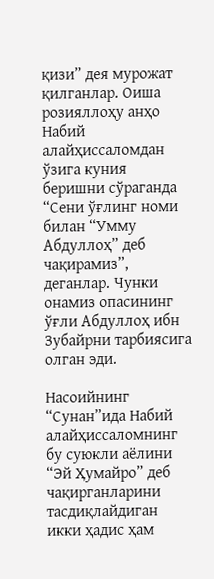қизи” дея мурожат қилганлар. Оиша розияллоҳу анҳо Набий алайҳиссаломдан ўзига куния беришни сўраганда “Сени ўғлинг номи билан “Умму Абдуллоҳ” деб чақирамиз”, деганлар. Чунки онамиз опасининг ўғли Абдуллоҳ ибн Зубайрни тарбиясига олган эди.

Насоийнинг “Сунан”ида Набий алайҳиссаломнинг бу суюкли аёлини “Эй Ҳумайро” деб чақирганларини тасдиқлайдиган икки ҳадис ҳам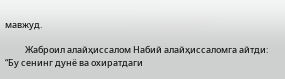мавжуд.

          Жаброил алайҳиссалом Набий алайҳиссаломга айтди: “Бу сенинг дунё ва охиратдаги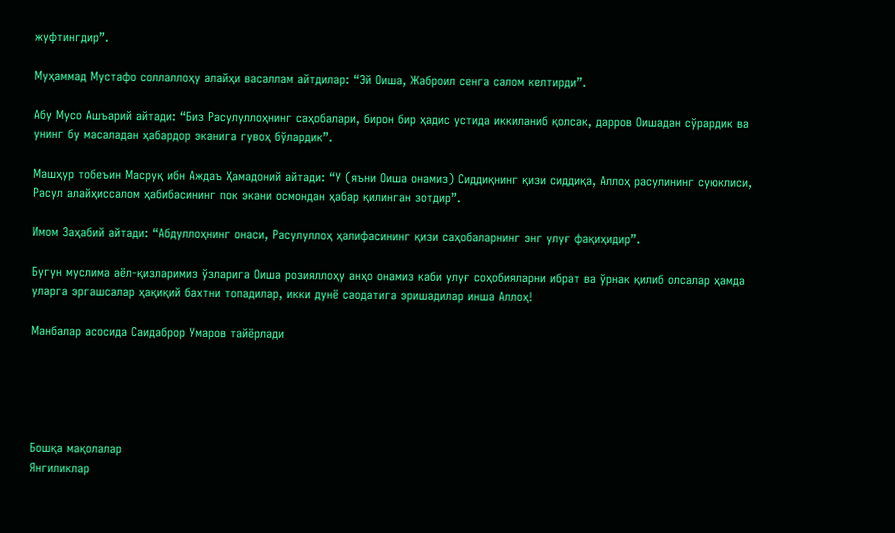жуфтингдир”.

Муҳаммад Мустафо соллаллоҳу алайҳи васаллам айтдилар: “Эй Оиша, Жаброил сенга салом келтирди”.

Абу Мусо Ашъарий айтади: “Биз Расулуллоҳнинг саҳобалари, бирон бир ҳадис устида иккиланиб қолсак, дарров Оишадан сўрардик ва унинг бу масаладан ҳабардор эканига гувоҳ бўлардик”.

Машҳур тобеъин Масруқ ибн Аждаъ Ҳамадоний айтади: “У (яъни Оиша онамиз) Сиддиқнинг қизи сиддиқа, Аллоҳ расулининг суюклиси, Расул алайҳиссалом ҳабибасининг пок экани осмондан ҳабар қилинган зотдир”.

Имом Заҳабий айтади: “Абдуллоҳнинг онаси, Расулуллоҳ ҳалифасининг қизи саҳобаларнинг энг улуғ фақиҳидир”.

Бугун муслима аёл-қизларимиз ўзларига Оиша розияллоҳу анҳо онамиз каби улуғ соҳобияларни ибрат ва ўрнак қилиб олсалар ҳамда уларга эргашсалар ҳақиқий бахтни топадилар, икки дунё саодатига эришадилар инша Аллоҳ!

Манбалар асосида Саидаброр Умаров тайёрлади





Бошқа мақолалар
Янгиликлар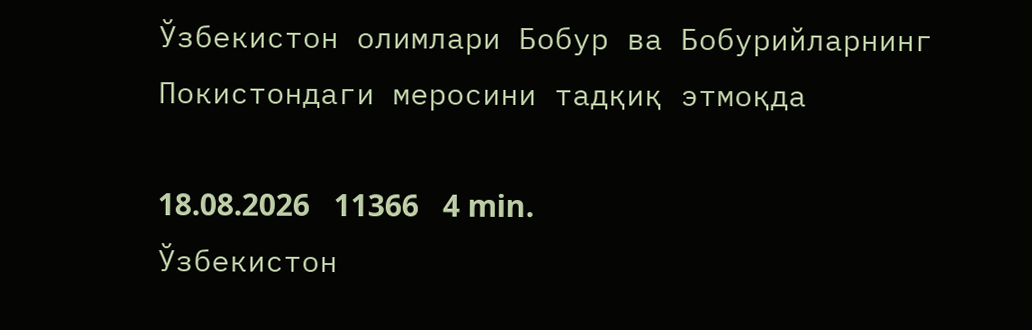Ўзбекистон олимлари Бобур ва Бобурийларнинг Покистондаги меросини тадқиқ этмоқда

18.08.2026   11366   4 min.
Ўзбекистон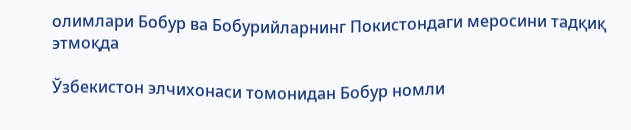олимлари Бобур ва Бобурийларнинг Покистондаги меросини тадқиқ этмоқда

Ўзбекистон элчихонаси томонидан Бобур номли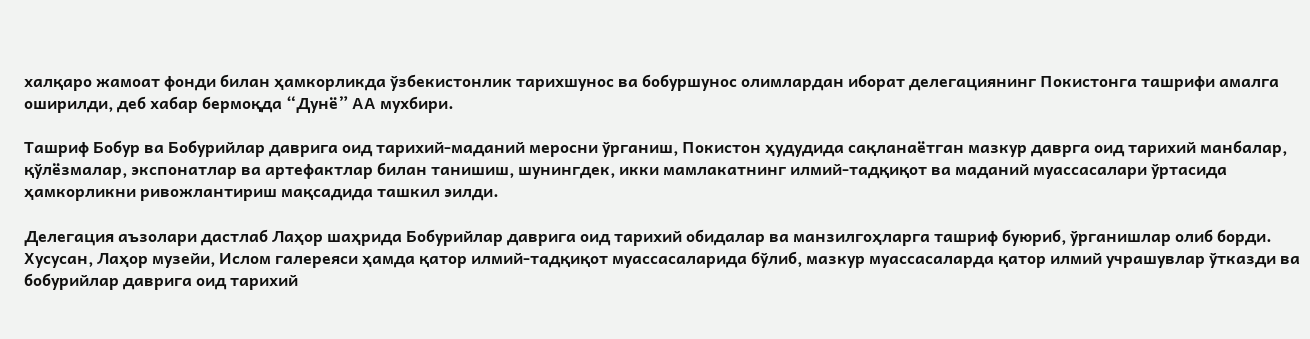халқаро жамоат фонди билан ҳамкорликда ўзбекистонлик тарихшунос ва бобуршунос олимлардан иборат делегациянинг Покистонга ташрифи амалга оширилди, деб хабар бермоқда “Дунё” АА мухбири.

Ташриф Бобур ва Бобурийлар даврига оид тарихий-маданий меросни ўрганиш, Покистон ҳудудида сақланаётган мазкур даврга оид тарихий манбалар, қўлёзмалар, экспонатлар ва артефактлар билан танишиш, шунингдек, икки мамлакатнинг илмий-тадқиқот ва маданий муассасалари ўртасида ҳамкорликни ривожлантириш мақсадида ташкил эилди.

Делегация аъзолари дастлаб Лаҳор шаҳрида Бобурийлар даврига оид тарихий обидалар ва манзилгоҳларга ташриф буюриб, ўрганишлар олиб борди. Хусусан, Лаҳор музейи, Ислом галереяси ҳамда қатор илмий-тадқиқот муассасаларида бўлиб, мазкур муассасаларда қатор илмий учрашувлар ўтказди ва бобурийлар даврига оид тарихий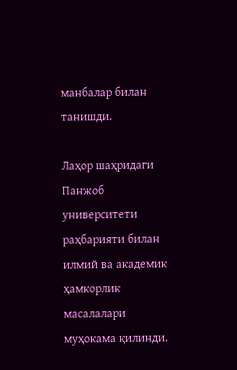манбалар билан танишди.

Лаҳор шаҳридаги Панжоб университети раҳбарияти билан илмий ва академик ҳамкорлик масалалари муҳокама қилинди.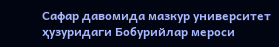Сафар давомида мазкур университет ҳузуридаги Бобурийлар мероси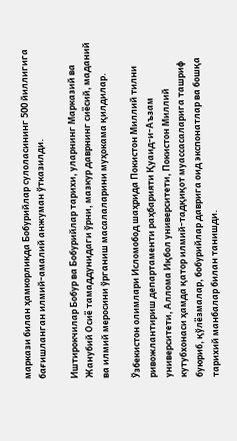маркази билан ҳамкорликда Бобурийлар сулоласининг 500 йиллигига бағишланган илмий-амалий анжуман ўтказилди.

Иштирокчилар Бобур ва Бобурийлар тарихи, уларнинг Марказий ва Жанубий Осиё тамаддунидаги ўрни, мазкур даврнинг сиёсий, маданий ва илмий меросини ўрганиш масалаларини муҳокама қилдилар.

Ўзбекистон олимлари Исломобод шаҳрида Покистон Миллий тилни ривожлантириш департаменти раҳбарияти Қуаид-и-Аъзам университети, Аллома Иқбол университети, Покистон Миллий кутубхонаси ҳамда қатор илмий-тадқиқот муассасаларига ташриф буюриб, қўлёзмалар, бобурийлар даврига оид экспонатлар ва бошқа тарихий манбалар билан танишди.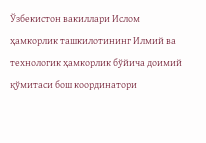Ўзбекистон вакиллари Ислом ҳамкорлик ташкилотининг Илмий ва технологик ҳамкорлик бўйича доимий қўмитаси бош координатори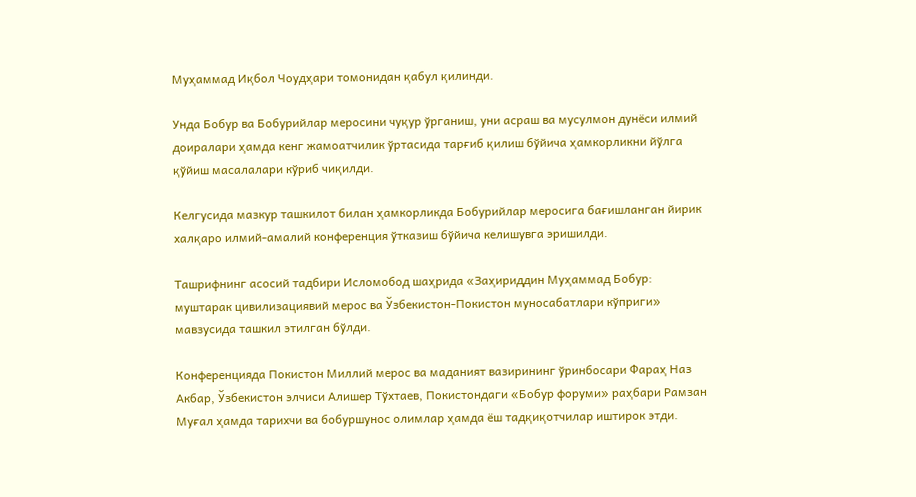Муҳаммад Иқбол Чоудҳари томонидан қабул қилинди.

Унда Бобур ва Бобурийлар меросини чуқур ўрганиш, уни асраш ва мусулмон дунёси илмий доиралари ҳамда кенг жамоатчилик ўртасида тарғиб қилиш бўйича ҳамкорликни йўлга қўйиш масалалари кўриб чиқилди.

Келгусида мазкур ташкилот билан ҳамкорликда Бобурийлар меросига бағишланган йирик халқаро илмий-амалий конференция ўтказиш бўйича келишувга эришилди.

Ташрифнинг асосий тадбири Исломобод шаҳрида «Заҳириддин Муҳаммад Бобур: муштарак цивилизациявий мерос ва Ўзбекистон-Покистон муносабатлари кўприги» мавзусида ташкил этилган бўлди.

Конференцияда Покистон Миллий мерос ва маданият вазирининг ўринбосари Фараҳ Наз Акбар, Ўзбекистон элчиси Алишер Тўхтаев, Покистондаги «Бобур форуми» раҳбари Рамзан Муғал ҳамда тарихчи ва бобуршунос олимлар ҳамда ёш тадқиқотчилар иштирок этди.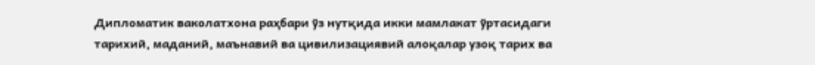Дипломатик ваколатхона раҳбари ўз нутқида икки мамлакат ўртасидаги тарихий, маданий, маънавий ва цивилизациявий алоқалар узоқ тарих ва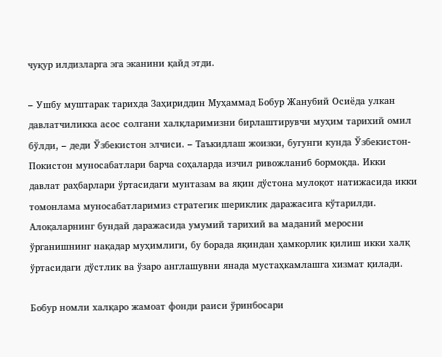чуқур илдизларга эга эканини қайд этди.

– Ушбу муштарак тарихда Заҳириддин Муҳаммад Бобур Жанубий Осиёда улкан давлатчиликка асос солгани халқларимизни бирлаштирувчи муҳим тарихий омил бўлди, – деди Ўзбекистон элчиси. – Таъкидлаш жоизки, бугунги кунда Ўзбекистон-Покистон муносабатлари барча соҳаларда изчил ривожланиб бормоқда. Икки давлат раҳбарлари ўртасидаги мунтазам ва яқин дўстона мулоқот натижасида икки томонлама муносабатларимиз стратегик шериклик даражасига кўтарилди. Алоқаларнинг бундай даражасида умумий тарихий ва маданий меросни ўрганишнинг нақадар муҳимлиги, бу борада яқиндан ҳамкорлик қилиш икки халқ ўртасидаги дўстлик ва ўзаро англашувни янада мустаҳкамлашга хизмат қилади.

Бобур номли халқаро жамоат фонди раиси ўринбосари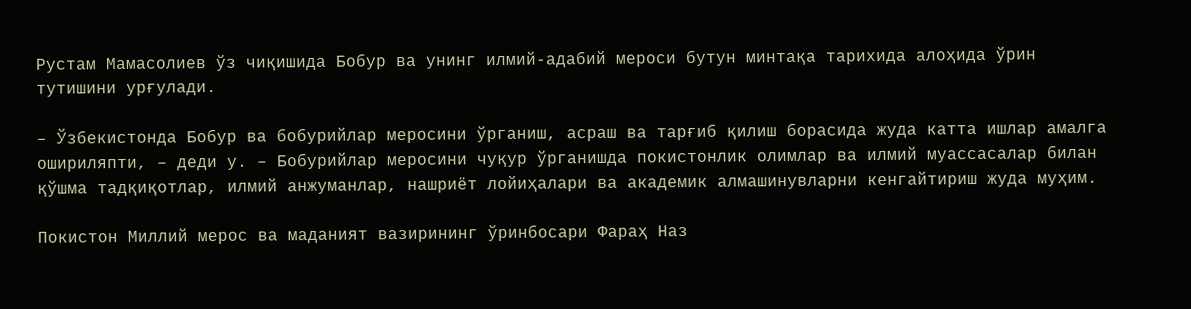Рустам Мамасолиев ўз чиқишида Бобур ва унинг илмий-адабий мероси бутун минтақа тарихида алоҳида ўрин тутишини урғулади.

– Ўзбекистонда Бобур ва бобурийлар меросини ўрганиш, асраш ва тарғиб қилиш борасида жуда катта ишлар амалга ошириляпти, – деди у. – Бобурийлар меросини чуқур ўрганишда покистонлик олимлар ва илмий муассасалар билан қўшма тадқиқотлар, илмий анжуманлар, нашриёт лойиҳалари ва академик алмашинувларни кенгайтириш жуда муҳим.

Покистон Миллий мерос ва маданият вазирининг ўринбосари Фараҳ Наз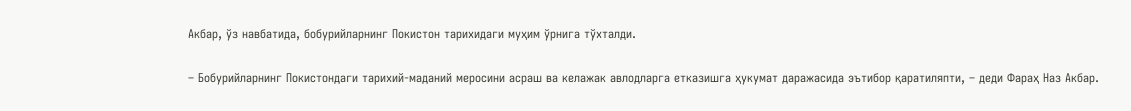Акбар, ўз навбатида, бобурийларнинг Покистон тарихидаги муҳим ўрнига тўхталди.

– Бобурийларнинг Покистондаги тарихий-маданий меросини асраш ва келажак авлодларга етказишга ҳукумат даражасида эътибор қаратиляпти, – деди Фараҳ Наз Акбар.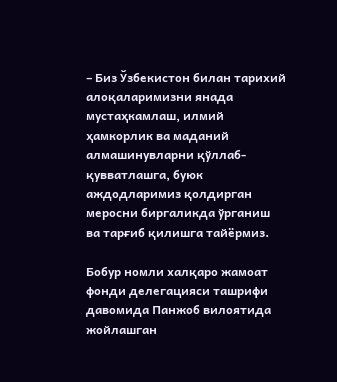– Биз Ўзбекистон билан тарихий алоқаларимизни янада мустаҳкамлаш, илмий ҳамкорлик ва маданий алмашинувларни қўллаб-қувватлашга, буюк аждодларимиз қолдирган меросни биргаликда ўрганиш ва тарғиб қилишга тайёрмиз.

Бобур номли халқаро жамоат фонди делегацияси ташрифи давомида Панжоб вилоятида жойлашган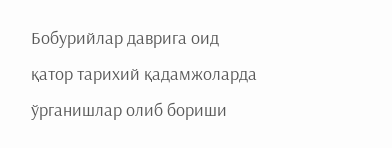Бобурийлар даврига оид қатор тарихий қадамжоларда ўрганишлар олиб бориши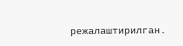режалаштирилган.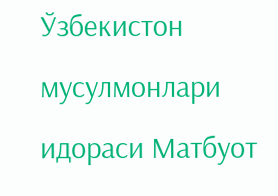Ўзбекистон мусулмонлари идораси Матбуот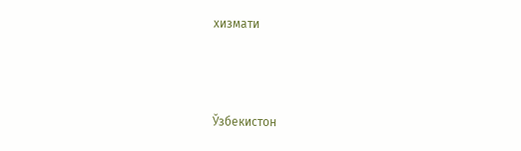хизмати



Ўзбекистон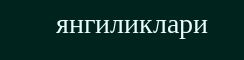янгиликлари